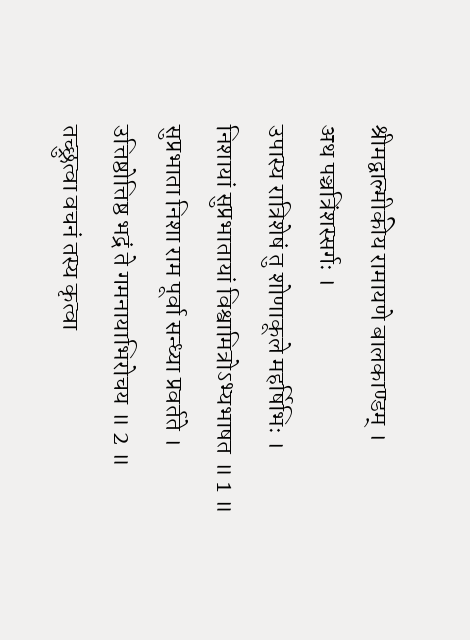श्रीमद्वाल्मीकीय रामायणे बालकाण्डम् ।
अथ पञ्चत्रिंशस्सर्गः ।
उपास्य रात्रिशेषं तु शोणाकूले महर्षिभिः ।
निशायां सुप्रभातायां विश्वामित्रोऽभ्यभाषत ॥ 1 ॥
सुप्रभाता निशा राम पूर्वा सन्ध्या प्रवर्तते ।
उत्तिष्ठोत्तिष्ठ भद्रं ते गमनायाभिरोचय ॥ 2 ॥
तच्छ्रुत्वा वचनं तस्य कृत्वा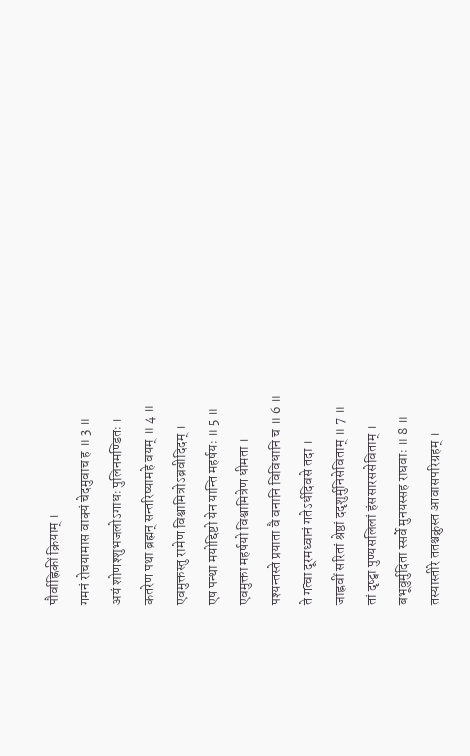पौर्वाह्णिकीं क्रियाम् ।
गमनं रोचयामास वाक्यं चेदमुवाच ह ॥ 3 ॥
अयं शोणश्शुभजलोऽगाधः पुलिनमण्डितः ।
कतरेण पथा ब्रह्मन् सन्तरिष्यामहे वयम् ॥ 4 ॥
एवमुक्तस्तु रामेण विश्वामित्रोऽब्रवीदिदम् ।
एष पन्था मयोद्दिष्टो येन यान्ति महर्षयः ॥ 5 ॥
एवमुक्ता महर्षयो विश्वामित्रेण धीमता ।
पश्यन्तस्ते प्रयाता वै वनानि विविधानि च ॥ 6 ॥
ते गत्वा दूरमध्वानं गतेऽर्धदिवसे तदा ।
जाह्नवीं सरितां श्रेष्ठां ददृशुर्मुनिसेविताम् ॥ 7 ॥
तां दृष्ट्वा पुण्यसलिलां हंससारससेविताम् ।
बभूवुर्मुदिता स्सर्वे मुनयस्सह राघवाः ॥ 8 ॥
तस्यास्तीरे ततश्चक्रुस्त आवासपरिग्रहम् ।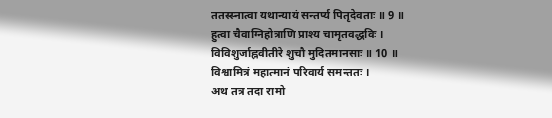ततस्स्नात्वा यथान्यायं सन्तर्प्य पितृदेवताः ॥ 9 ॥
हुत्वा चैवाग्निहोत्राणि प्राश्य चामृतवद्धविः ।
विविशुर्जाह्नवीतीरे शुचौ मुदितमानसाः ॥ 10 ॥
विश्वामित्रं महात्मानं परिवार्य समन्ततः ।
अथ तत्र तदा रामो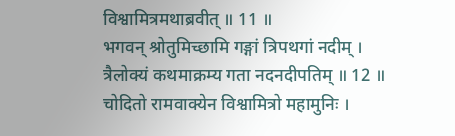विश्वामित्रमथाब्रवीत् ॥ 11 ॥
भगवन् श्रोतुमिच्छामि गङ्गां त्रिपथगां नदीम् ।
त्रैलोक्यं कथमाक्रम्य गता नदनदीपतिम् ॥ 12 ॥
चोदितो रामवाक्येन विश्वामित्रो महामुनिः ।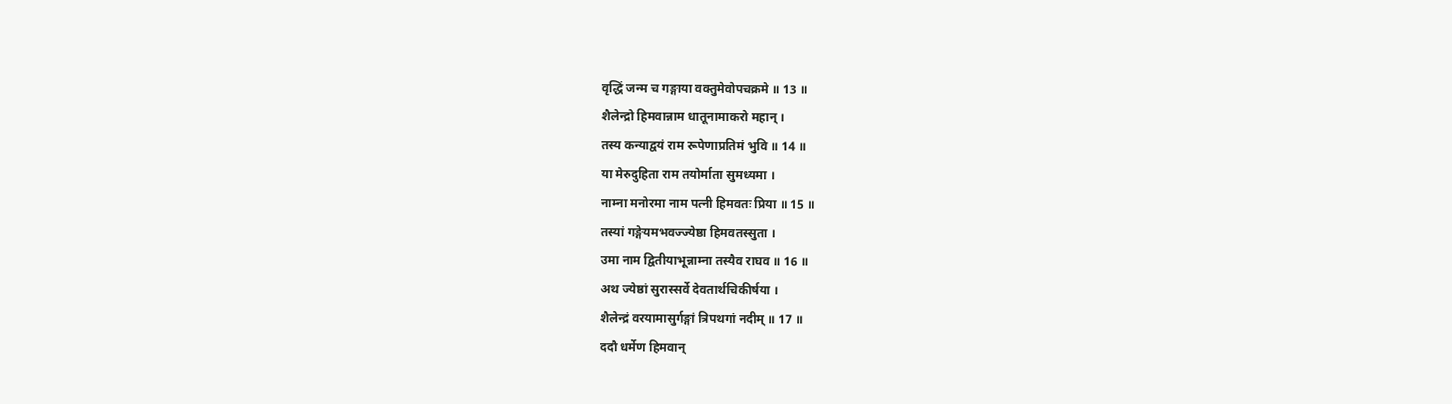वृद्धिं जन्म च गङ्गाया वक्तुमेवोपचक्रमे ॥ 13 ॥
शैलेन्द्रो हिमवान्नाम धातूनामाकरो महान् ।
तस्य कन्याद्वयं राम रूपेणाप्रतिमं भुवि ॥ 14 ॥
या मेरुदुहिता राम तयोर्माता सुमध्यमा ।
नाम्ना मनोरमा नाम पत्नी हिमवतः प्रिया ॥ 15 ॥
तस्यां गङ्गेयमभवज्ज्येष्ठा हिमवतस्सुता ।
उमा नाम द्वितीयाभून्नाम्ना तस्यैव राघव ॥ 16 ॥
अथ ज्येष्ठां सुरास्सर्वे देवतार्थचिकीर्षया ।
शैलेन्द्रं वरयामासुर्गङ्गां त्रिपथगां नदीम् ॥ 17 ॥
ददौ धर्मेण हिमवान्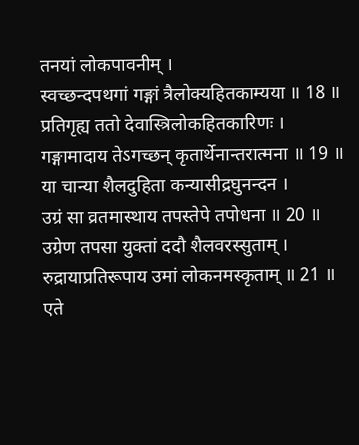तनयां लोकपावनीम् ।
स्वच्छन्दपथगां गङ्गां त्रैलोक्यहितकाम्यया ॥ 18 ॥
प्रतिगृह्य ततो देवास्त्रिलोकहितकारिणः ।
गङ्गामादाय तेऽगच्छन् कृतार्थेनान्तरात्मना ॥ 19 ॥
या चान्या शैलदुहिता कन्यासीद्रघुनन्दन ।
उग्रं सा व्रतमास्थाय तपस्तेपे तपोधना ॥ 20 ॥
उग्रेण तपसा युक्तां ददौ शैलवरस्सुताम् ।
रुद्रायाप्रतिरूपाय उमां लोकनमस्कृताम् ॥ 21 ॥
एते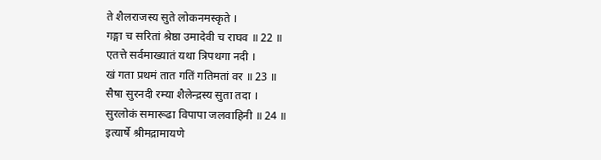ते शैलराजस्य सुते लोकनमस्कृते ।
गङ्गा च सरितां श्रेष्ठा उमादेवी च राघव ॥ 22 ॥
एतत्ते सर्वमाख्यातं यथा त्रिपथगा नदी ।
खं गता प्रथमं तात गतिं गतिमतां वर ॥ 23 ॥
सैषा सुरनदी रम्या शैलेन्द्रस्य सुता तदा ।
सुरलोकं समारूढा विपापा जलवाहिनी ॥ 24 ॥
इत्यार्षे श्रीमद्रामायणे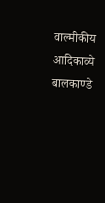वाल्मीकीय आदिकाव्ये बालकाण्डे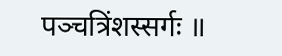पञ्चत्रिंशस्सर्गः ॥